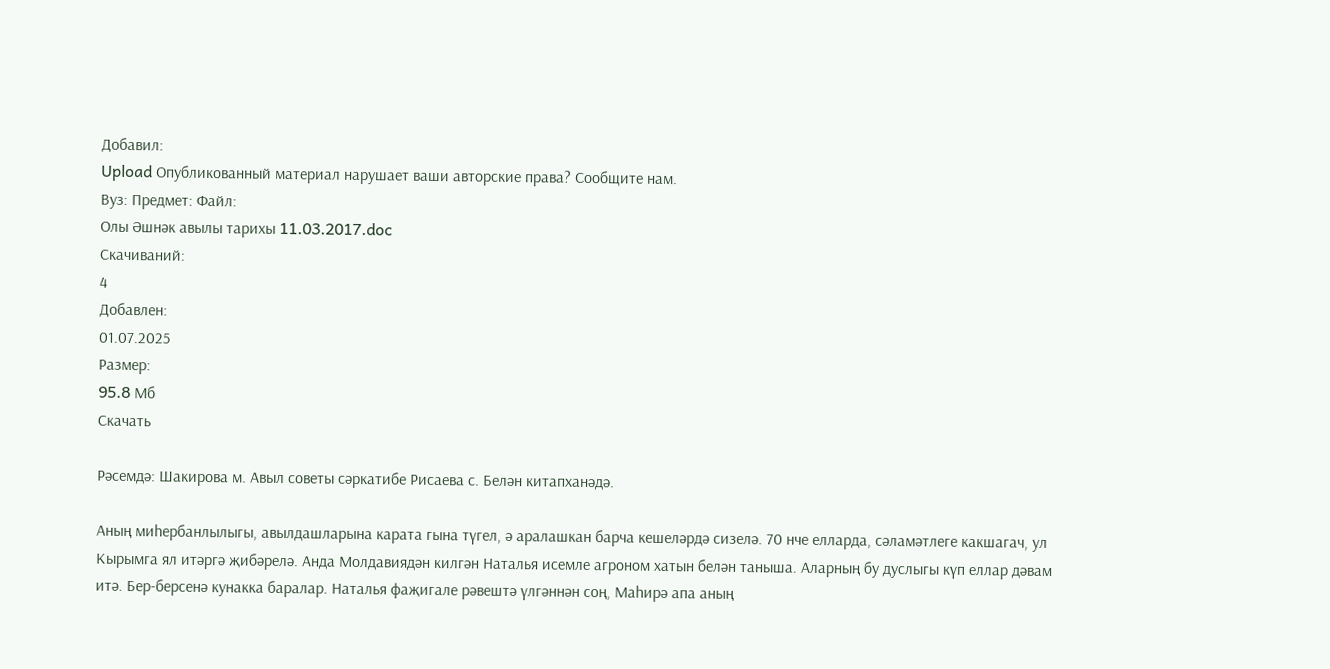Добавил:
Upload Опубликованный материал нарушает ваши авторские права? Сообщите нам.
Вуз: Предмет: Файл:
Олы Әшнәк авылы тарихы 11.03.2017.doc
Скачиваний:
4
Добавлен:
01.07.2025
Размер:
95.8 Mб
Скачать

Рәсемдә: Шакирова м. Авыл советы сәркатибе Рисаева с. Белән китапханәдә.

Аның миһербанлылыгы, авылдашларына карата гына түгел, ә аралашкан барча кешеләрдә сизелә. 70 нче елларда, сәламәтлеге какшагач, ул Кырымга ял итәргә җибәрелә. Анда Молдавиядән килгән Наталья исемле агроном хатын белән таныша. Аларның бу дуслыгы күп еллар дәвам итә. Бер-берсенә кунакка баралар. Наталья фаҗигале рәвештә үлгәннән соң, Маһирә апа аның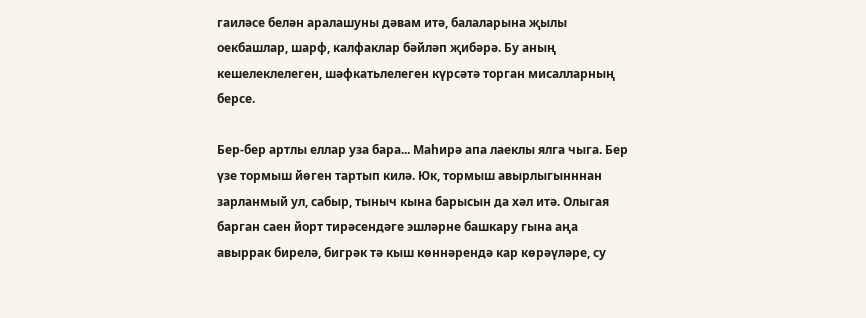гаиләсе белән аралашуны дәвам итә, балаларына җылы оекбашлар, шарф, калфаклар бәйләп җибәрә. Бу аның кешелеклелеген, шәфкатьлелеген күрсәтә торган мисалларның берсе.

Бер-бер артлы еллар уза бара... Маһирә апа лаеклы ялга чыга. Бер үзе тормыш йөген тартып килә. Юк, тормыш авырлыгынннан зарланмый ул, сабыр, тыныч кына барысын да хәл итә. Олыгая барган саен йорт тирәсендәге эшләрне башкару гына аңа авыррак бирелә, бигрәк тә кыш көннәрендә кар көрәүләре, су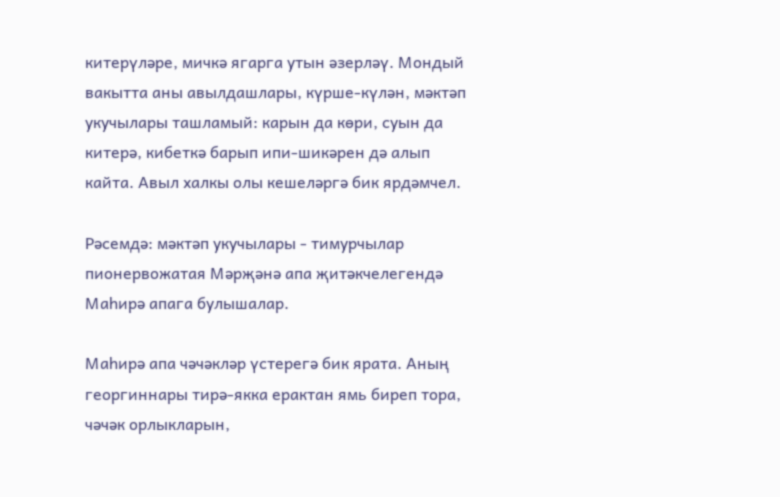китерүләре, мичкә ягарга утын әзерләү. Мондый вакытта аны авылдашлары, күрше-күлән, мәктәп укучылары ташламый: карын да көри, суын да китерә, кибеткә барып ипи-шикәрен дә алып кайта. Авыл халкы олы кешеләргә бик ярдәмчел.

Рәсемдә: мәктәп укучылары - тимурчылар пионервожатая Мәрҗәнә апа җитәкчелегендә Маһирә апага булышалар.

Маһирә апа чәчәкләр үстерегә бик ярата. Аның георгиннары тирә-якка ерактан ямь биреп тора, чәчәк орлыкларын,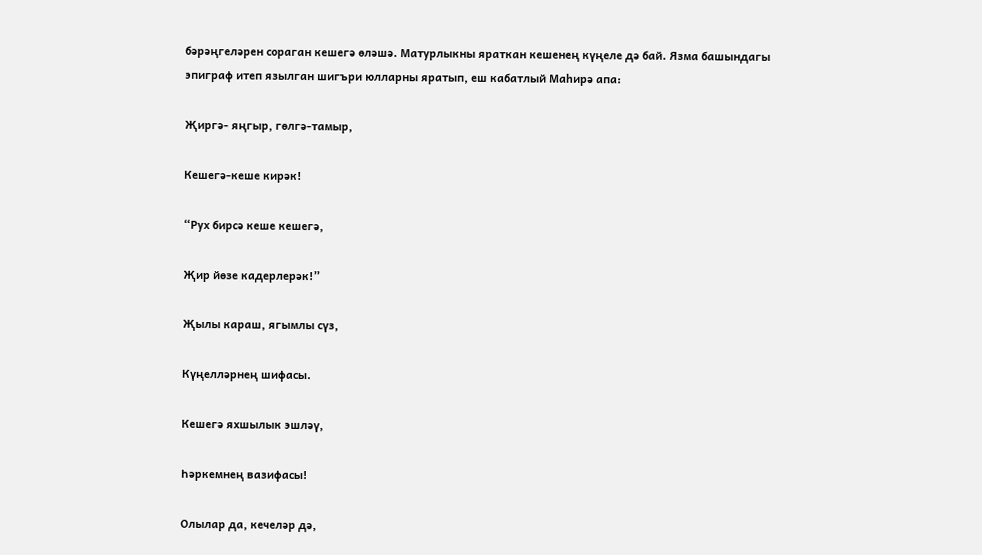бәрәңгеләрен сораган кешегә өләшә. Матурлыкны яраткан кешенең күңеле дә бай. Язма башындагы эпиграф итеп язылган шигъри юлларны яратып, еш кабатлый Маһирә апа:

Җиргә- яңгыр, гөлгә-тамыр,

Кешегә-кеше кирәк!

“Рух бирсә кеше кешегә,

Җир йөзе кадерлерәк!”

Җылы караш, ягымлы сүз,

Күңелләрнең шифасы.

Кешегә яхшылык эшләү,

Һәркемнең вазифасы!

Олылар да, кечеләр дә,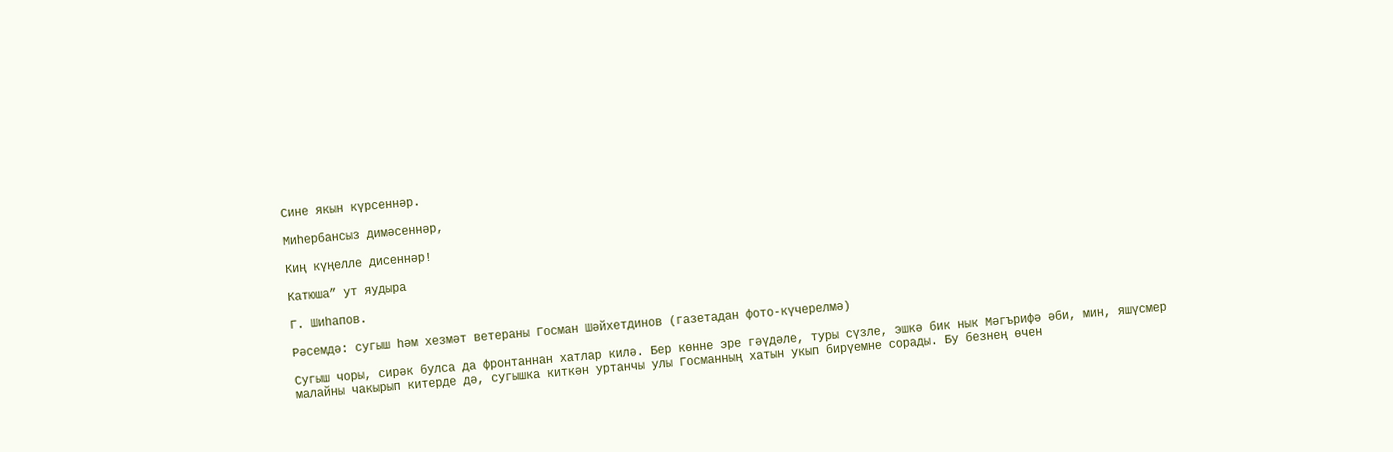Сине якын күрсеннәр.

Миһербансыз димәсеннәр,

Киң күңелле дисеннәр!

Катюша” ут яудыра

Г. Шиһапов.

Рәсемдә: сугыш һәм хезмәт ветераны Госман Шәйхетдинов (газетадан фото-күчерелмә)

Сугыш чоры, сирәк булса да фронтаннан хатлар килә. Бер көнне эре гәүдәле, туры сүзле, эшкә бик нык Мәгърифә әби, мин, яшүсмер малайны чакырып китерде дә, сугышка киткән уртанчы улы Госманның хатын укып бирүемне сорады. Бу безнең өчен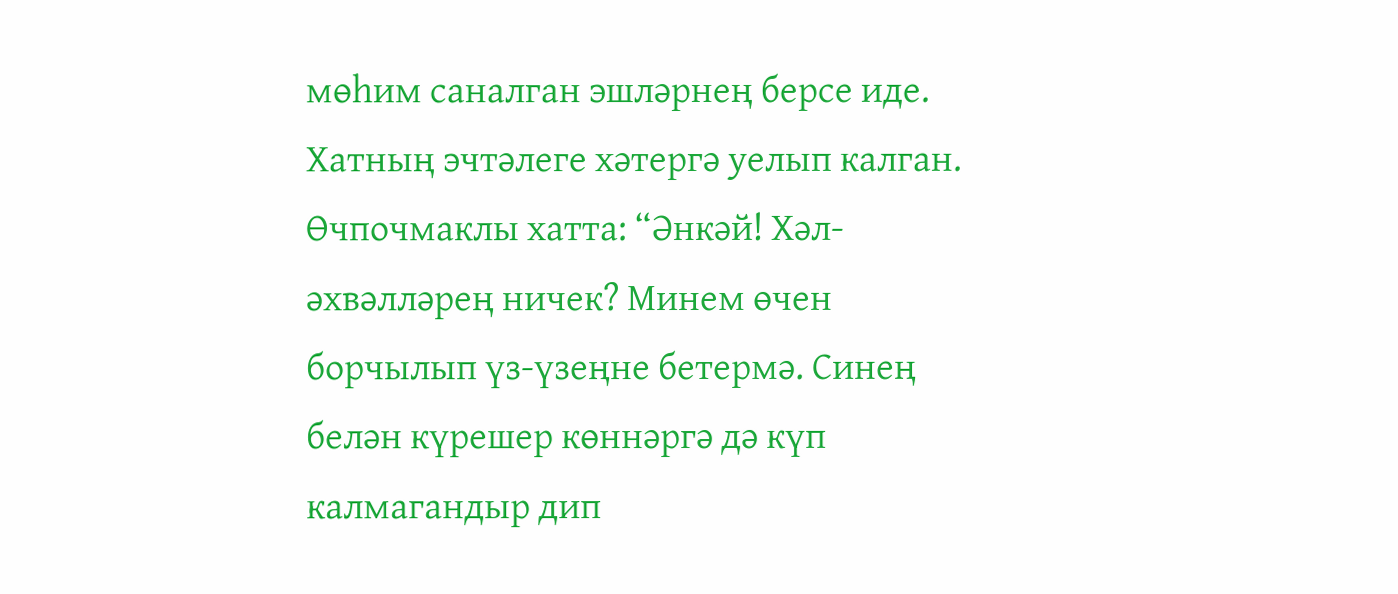мөһим саналган эшләрнең берсе иде. Хатның эчтәлеге хәтергә уелып калган. Өчпочмаклы хатта: “Әнкәй! Хәл-әхвәлләрең ничек? Минем өчен борчылып үз-үзеңне бетермә. Синең белән күрешер көннәргә дә күп калмагандыр дип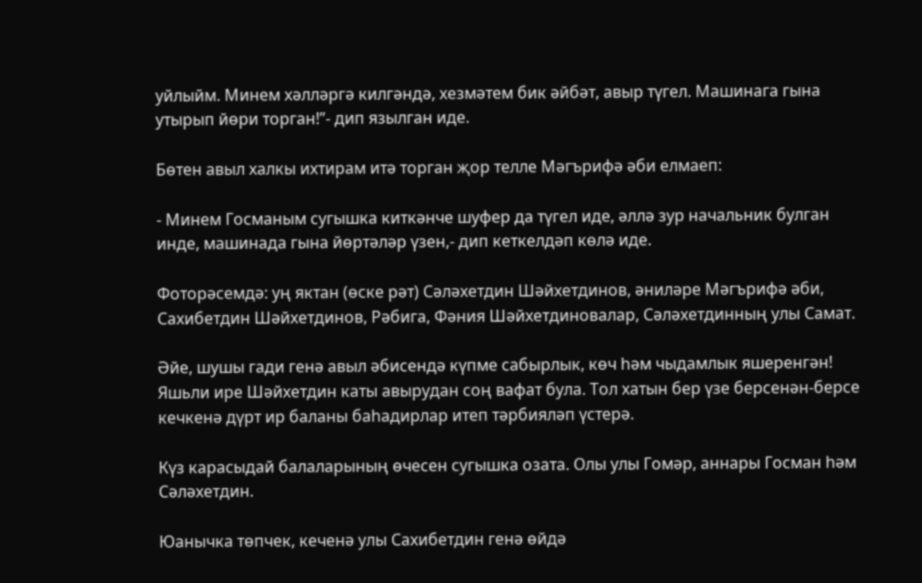уйлыйм. Минем хәлләргә килгәндә, хезмәтем бик әйбәт, авыр түгел. Машинага гына утырып йөри торган!”- дип язылган иде.

Бөтен авыл халкы ихтирам итә торган җор телле Мәгърифә әби елмаеп:

- Минем Госманым сугышка киткәнче шуфер да түгел иде, әллә зур начальник булган инде, машинада гына йөртәләр үзен,- дип кеткелдәп көлә иде.

Фоторәсемдә: уң яктан (өске рәт) Сәләхетдин Шәйхетдинов, әниләре Мәгърифә әби, Сахибетдин Шәйхетдинов, Рәбига, Фәния Шәйхетдиновалар, Сәләхетдинның улы Самат.

Әйе, шушы гади генә авыл әбисендә күпме сабырлык, көч һәм чыдамлык яшеренгән! Яшьли ире Шәйхетдин каты авырудан соң вафат була. Тол хатын бер үзе берсенән-берсе кечкенә дүрт ир баланы баһадирлар итеп тәрбияләп үстерә.

Күз карасыдай балаларының өчесен сугышка озата. Олы улы Гомәр, аннары Госман һәм Сәләхетдин.

Юанычка төпчек, кеченә улы Сахибетдин генә өйдә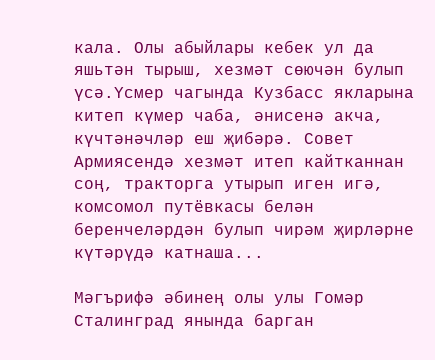кала. Олы абыйлары кебек ул да яшьтән тырыш, хезмәт сөючән булып үсә.Үсмер чагында Кузбасс якларына китеп күмер чаба, әнисенә акча, күчтәнәчләр еш җибәрә. Совет Армиясендә хезмәт итеп кайтканнан соң, тракторга утырып иген игә, комсомол путёвкасы белән беренчеләрдән булып чирәм җирләрне күтәрүдә катнаша...

Мәгърифә әбинең олы улы Гомәр Сталинград янында барган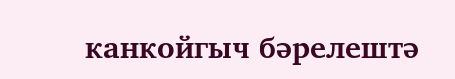канкойгыч бәрелештә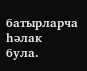батырларча һәлак була.